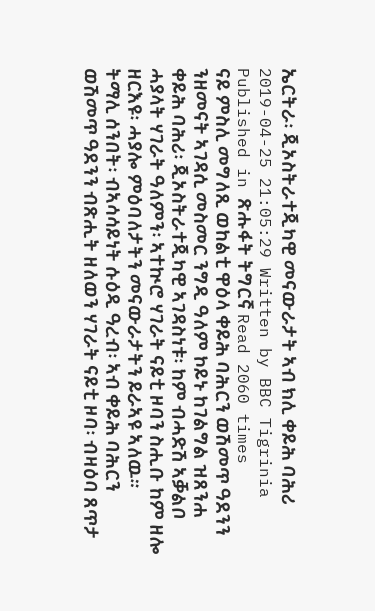ኤርትራ፡ ጂኦስትራተጂካዊ መናውራታት ኣብ ክሊ ቀይሕ ባሕሪ
2019-04-25 21:05:29 Written by BBC Tigrinia Published in ጽሑፋት ትግርኛ Read 2060 times
ናይ ምስሊ መግለጺ ወከልቲ ዋዕላ ቀይሕ ባሕርን ወሽመጥ ዓደንን
ንዘመናት ኣገዳሲ መስመር ንግዲ ዓለም ኮይኑ ከገልግል ዝጸንሐ ቀይሕ ባሕሪ፡ ጂኦስትራተጂካዊ ኣገዳስነቱ፡ ከም ብሓድሽ ኣቓልቦ ሓያላት ሃገራት ዓለምን፡ ኣተኲሮ ሃገራት ናይቲ ዞባን ስሒቡ ከም ዘሎ ዘርእዩ፡ ሓያሎ ምዕባለታትን መናውራታትን ይራኣዩ ኣለዉ።
ትማሊ ሰንበት፡ ብኣሳሳይነት ሱዕዲ ዓረብ፡ ኣብ ቀይሕ ባሕርን ወሽመጥ ዓደንን ብጽሒት ዘለወን ሃገራት ናይቲ ዞባ፡ ብዛዕባ ጸጥታ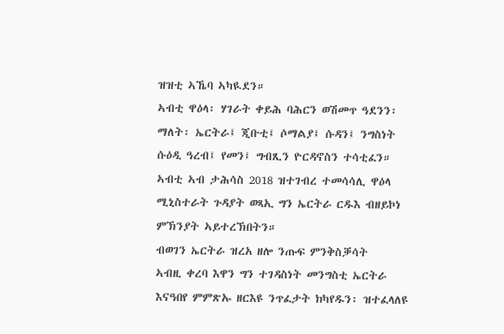ዝዝቲ ኣኼባ ኣካዪደን።
ኣብቲ ዋዕላ፡ ሃገራት ቀይሕ ባሕርን ወሽመጥ ዓደንን፡ ማለት፡ ኤርትራ፤ ጂቡቲ፤ ሶማልያ፤ ሱዳን፤ ንግስነት ሱዕዲ ዓረብ፤ የመን፤ ግብጺን ዮርዳኖስን ተሳቲፈን።
ኣብቲ ኣብ ታሕሳስ 2018 ዝተገብረ ተመሳሳሊ ዋዕላ ሚኒስተራት ጉዳያት ወጻኢ ግን ኤርትራ ርዱእ ብዘይኮነ ምኽንያት ኣይተረኽበትን።
ብወገን ኤርትራ ዝረአ ዘሎ ንጡፍ ምንቅስቓሳት
ኣብዚ ቀረባ እዋን ግን ተገዳስነት መንግስቲ ኤርትራ እናዓበየ ምምጽኡ ዘርእዩ ንጥፈታት ክካየዱን፡ ዝተፈላለዩ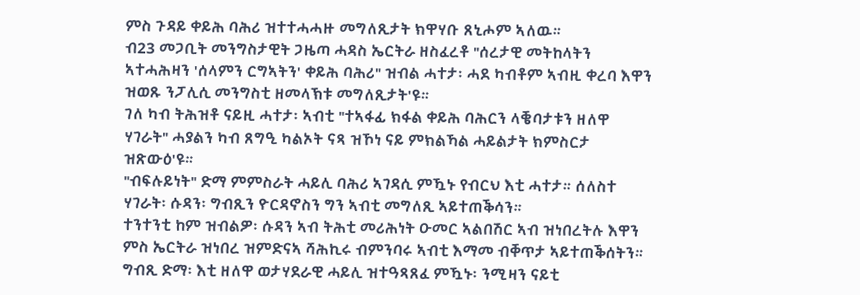ምስ ጉዳይ ቀይሕ ባሕሪ ዝተተሓሓዙ መግለጺታት ክዋሃቡ ጸኒሖም ኣለዉ።
ብ23 መጋቢት መንግስታዊት ጋዜጣ ሓዳስ ኤርትራ ዘስፈረቶ "ሰረታዊ መትከላትን ኣተሓሕዛን 'ሰላምን ርግኣትን' ቀይሕ ባሕሪ" ዝብል ሓተታ፡ ሓደ ካብቶም ኣብዚ ቀረባ እዋን ዝወጹ ንፓሊሲ መንግስቲ ዘመላኽቱ መግለጺታት'ዩ።
ገለ ካብ ትሕዝቶ ናይዚ ሓተታ፡ ኣብቲ "ተኣፋፊ ክፋል ቀይሕ ባሕርን ላቔባታቱን ዘለዋ ሃገራት" ሓያልን ካብ ጸግዒ ካልኦት ናጻ ዝኾነ ናይ ምክልኻል ሓይልታት ክምስርታ ዝጽውዕ'ዩ።
"ብፍሉይነት" ድማ ምምስራት ሓይሊ ባሕሪ ኣገዳሲ ምዃኑ የብርህ እቲ ሓተታ። ሰለስተ ሃገራት፡ ሱዳን፡ ግብጺን ዮርዳኖስን ግን ኣብቲ መግለጺ ኣይተጠቕሳን።
ተንተንቲ ከም ዝብልዎ፡ ሱዳን ኣብ ትሕቲ መሪሕነት ዑመር ኣልበሽር ኣብ ዝነበረትሉ እዋን ምስ ኤርትራ ዝነበረ ዝምድናኣ ሻሕኪሩ ብምንባሩ ኣብቲ እማመ ብቐጥታ ኣይተጠቕሰትን።
ግብጺ ድማ፡ እቲ ዘለዋ ወታሃደራዊ ሓይሊ ዝተዓጻጸፈ ምዃኑ፡ ንሚዛን ናይቲ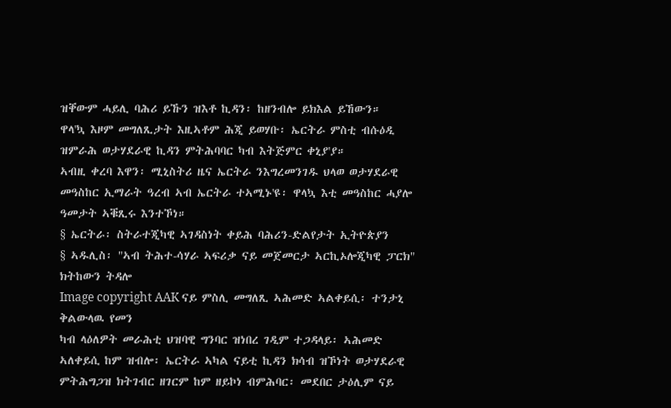ዝቐውም ሓይሊ ባሕሪ ይኹን ዝእቶ ኪዳን፡ ከዘንብሎ ይክእል ይኸውን።
ዋላ'ኳ እዞም መግለጺታት እዚኣቶም ሕጂ ይወሃቡ፡ ኤርትራ ምስቲ ብሱዕዲ ዝምራሕ ወታሃደራዊ ኪዳን ምትሕባባር ካብ እትጅምር ቀኒያ'ያ።
ኣብዚ ቀረባ እዋን፡ ሚኒስትሪ ዜና ኤርትራ ንእግረመንገዱ ህላወ ወታሃደራዊ መዓስከር ኢማራት ዓረብ ኣብ ኤርትራ ተኣሚኑ'ዩ፡ ዋላኳ እቲ መዓስከር ሓያሎ ዓመታት ኣቑጺሩ እንተኾነ።
§ ኤርትራ፡ ስትራተጂካዊ ኣገዳስነት ቀይሕ ባሕሪን-ድልየታት ኢትዮጵያን
§ ኣዱሊስ፡ "ኣብ ትሕተ-ሳሃራ ኣፍሪቃ ናይ መጀመርታ ኣርኪኦሎጂካዊ ፓርክ" ክትከውን ትዳሎ
Image copyright AAK ናይ ምስሊ መግለጺ ኣሕመድ ኣልቀይሲ፡ ተንታኒ ቅልውላዉ የመን
ካብ ላዕለዎት መራሕቲ ህዝባዊ ግንባር ዝነበረ ገዲም ተጋዳላይ፡ ኣሕመድ ኣለቀይሲ ከም ዝብሎ፡ ኤርትራ ኣካል ናይቲ ኪዳን ክሳብ ዝኾነት ወታሃደራዊ ምትሕግጋዝ ክትገብር ዘገርም ከም ዘይኮነ ብምሕባር፡ መደበር ታዕሊም ናይ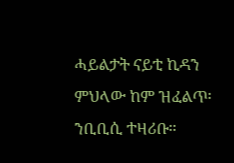ሓይልታት ናይቲ ኪዳን ምህላው ከም ዝፈልጥ፡ ንቢቢሲ ተዛሪቡ።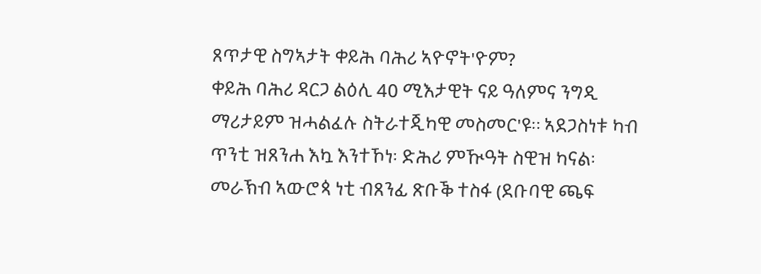ጸጥታዊ ስግኣታት ቀይሕ ባሕሪ ኣዮኖት'ዮም?
ቀይሕ ባሕሪ ዳርጋ ልዕሊ 40 ሚእታዊት ናይ ዓለምና ንግዲ ማሪታይም ዝሓልፈሉ ስትራተጂካዊ መስመር'ዩ። ኣደጋስነቱ ካብ ጥንቲ ዝጸንሐ እኳ እንተኾነ፡ ድሕሪ ምዂዓት ስዊዝ ካናል፡ መራኽብ ኣውሮጳ ነቲ ብጸንፊ ጽቡቕ ተስፋ (ደቡባዊ ጫፍ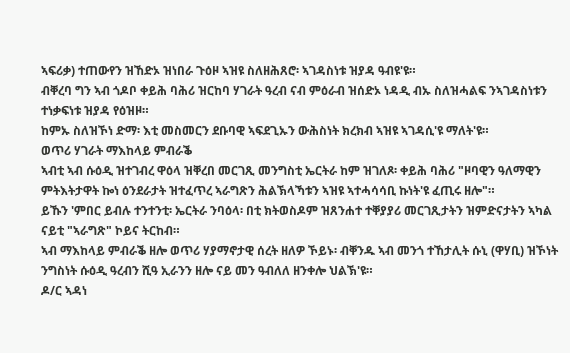ኣፍሪቃ) ተጠውየን ዝኸድኦ ዝነበራ ጉዕዞ ኣዝዩ ስለዘሕጸሮ፡ ኣገዳስነቱ ዝያዳ ዓብዩ'ዩ።
ብቐረባ ግን ኣብ ጎዶቦ ቀይሕ ባሕሪ ዝርከባ ሃገራት ዓረብ ናብ ምዕራብ ዝሰድኦ ነዳዲ ብኡ ስለዝሓልፍ ንኣገዳስነቱን ተነቃፍነቱ ዝያዳ የዕዝዞ።
ከምኡ ስለዝኾነ ድማ፡ እቲ መስመርን ደቡባዊ ኣፍደጊኡን ውሕስነት ክረክብ ኣዝዩ ኣገዳሲ'ዩ ማለት'ዩ።
ወጥሪ ሃገራት ማእከላይ ምብራቕ
ኣብቲ ኣብ ሱዕዲ ዝተገብረ ዋዕላ ዝቐረበ መርገጺ መንግስቲ ኤርትራ ከም ዝገለጾ፡ ቀይሕ ባሕሪ "ዞባዊን ዓለማዊን ምትእትታዋት ኰነ ዕንደራታት ዝተፈጥረ ኣራግጽን ሕልኽላኻቱን ኣዝዩ ኣተሓሳሳቢ ኩነት'ዩ ፈጢሩ ዘሎ"።
ይኹን 'ምበር ይብሉ ተንተንቲ፡ ኤርትራ ንባዕላ፡ በቲ ክትወስዶም ዝጸንሐተ ተቐያያሪ መርገጺታትን ዝምድናታትን ኣካል ናይቲ "ኣራግጽ" ኮይና ትርከብ።
ኣብ ማእከላይ ምብራቕ ዘሎ ወጥሪ ሃያማኖታዊ ሰረት ዘለዎ ኾይኑ፡ ብቐንዱ ኣብ መንጎ ተኸታሊት ሱኒ (ዋሃቢ) ዝኾነት ንግስነት ሱዕዲ ዓረብን ሺዓ ኢራንን ዘሎ ናይ መን ዓብለለ ዘንቀሎ ህልኽ'ዩ።
ዶ/ር ኣዳነ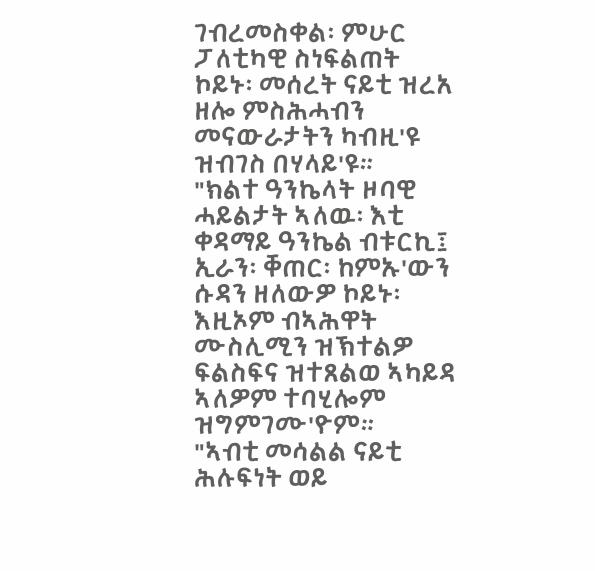ገብረመስቀል፡ ምሁር ፓለቲካዊ ስነፍልጠት ኮይኑ፡ መሰረት ናይቲ ዝረአ ዘሎ ምስሕሓብን መናውራታትን ካብዚ'ዩ ዝብገስ በሃላይ'ዩ።
"ክልተ ዓንኬላት ዞባዊ ሓይልታት ኣለዉ፡ እቲ ቀዳማይ ዓንኬል ብቱርኪ፤ ኢራን፡ ቐጠር፡ ከምኡ'ውን ሱዳን ዘለውዎ ኮይኑ፡ እዚኦም ብኣሕዋት ሙስሊሚን ዝኽተልዎ ፍልስፍና ዝተጸልወ ኣካይዳ ኣለዎም ተባሂሎም ዝግምገሙ'ዮም።
"ኣብቲ መሳልል ናይቲ ሕሉፍነት ወይ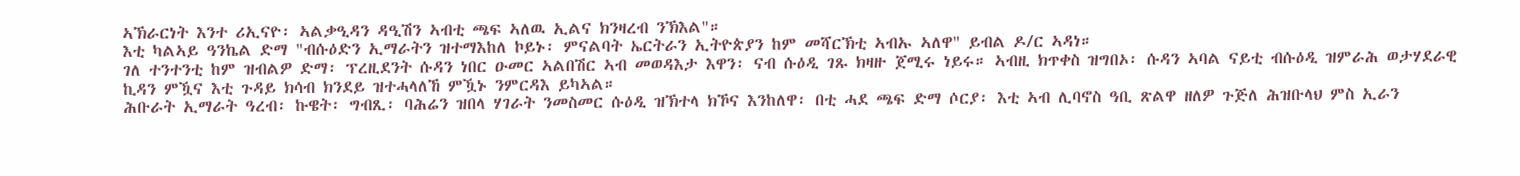ኣኽራርነት እንተ ሪኢናዮ፡ ኣልቃዒዳን ዳዒሽን ኣብቲ ጫፍ ኣለዉ ኢልና ክንዛረብ ንኽእል"።
እቲ ካልኣይ ዓንኬል ድማ "ብሱዕድን ኢማራትን ዝተማእከለ ኮይኑ፡ ምናልባት ኤርትራን ኢትዮጵያን ከም መሻርኽቲ ኣብኡ ኣለዋ" ይብል ዶ/ር ኣዳነ።
ገለ ተንተንቲ ከም ዝብልዎ ድማ፡ ፕረዚደንት ሱዳን ነበር ዑመር ኣልበሽር ኣብ መወዳእታ እዋን፡ ናብ ሱዕዲ ገጹ ክዛዙ ጀሚሩ ነይሩ። ኣብዚ ክጥቀስ ዝግበኦ፡ ሱዳን ኣባል ናይቲ ብሱዕዲ ዝምራሕ ወታሃደራዊ ኪዳን ምዃና እቲ ጉዳይ ክሳብ ክንደይ ዝተሓላለኸ ምዃኑ ንምርዳእ ይካኣል።
ሕቡራት ኢማራት ዓረብ፡ ኩዌት፡ ግብጺ፡ ባሕሬን ዝበላ ሃገራት ንመስመር ሱዕዲ ዝኽተላ ክኾና እንከለዋ፡ በቲ ሓደ ጫፍ ድማ ሶርያ፡ እቲ ኣብ ሊባኖስ ዓቢ ጽልዋ ዘለዎ ጉጅለ ሕዝቡላህ ምስ ኢራን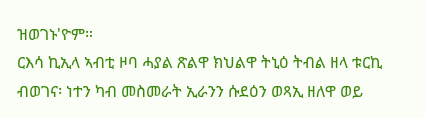ዝወገኑ'ዮም።
ርእሳ ኪኢላ ኣብቲ ዞባ ሓያል ጽልዋ ክህልዋ ትኒዕ ትብል ዘላ ቱርኪ ብወገና፡ ነተን ካብ መስመራት ኢራንን ሱደዕን ወጻኢ ዘለዋ ወይ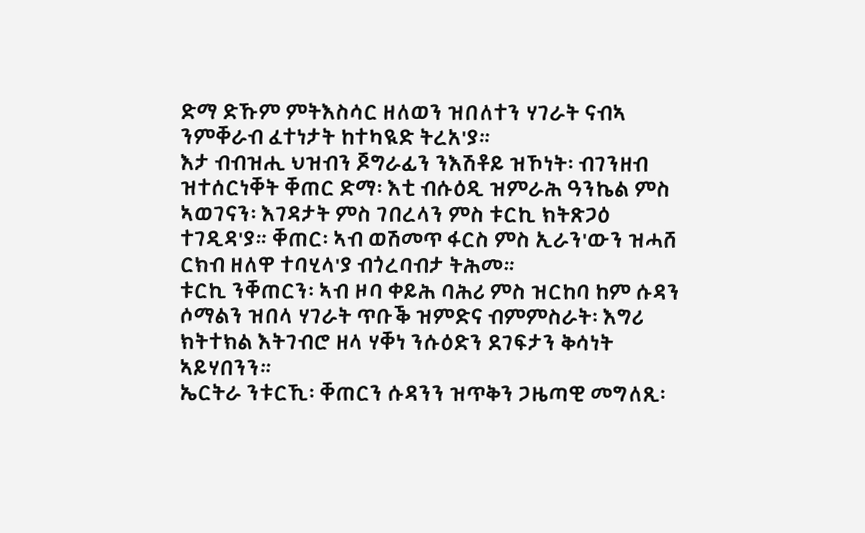ድማ ድኹም ምትእስሳር ዘለወን ዝበለተን ሃገራት ናብኣ ንምቐራብ ፈተነታት ከተካዪድ ትረአ'ያ።
እታ ብብዝሒ ህዝብን ጆግራፊን ንእሽቶይ ዝኾነት፡ ብገንዘብ ዝተሰርነቐት ቐጠር ድማ፡ እቲ ብሱዕዲ ዝምራሕ ዓንኬል ምስ ኣወገናን፡ እገዳታት ምስ ገበረላን ምስ ቱርኪ ክትጽጋዕ ተገዲዳ'ያ። ቐጠር፡ ኣብ ወሽመጥ ፋርስ ምስ ኢራን'ውን ዝሓሸ ርክብ ዘለዋ ተባሂላ'ያ ብጎረባብታ ትሕመ።
ቱርኪ ንቐጠርን፡ ኣብ ዞባ ቀይሕ ባሕሪ ምስ ዝርከባ ከም ሱዳን ሶማልን ዝበላ ሃገራት ጥቡቕ ዝምድና ብምምስራት፡ እግሪ ክትተክል እትገብሮ ዘላ ሃቐነ ንሱዕድን ደገፍታን ቅሳነት ኣይሃበንን።
ኤርትራ ንቱርኺ፡ ቐጠርን ሱዳንን ዝጥቅን ጋዜጣዊ መግለጺ፡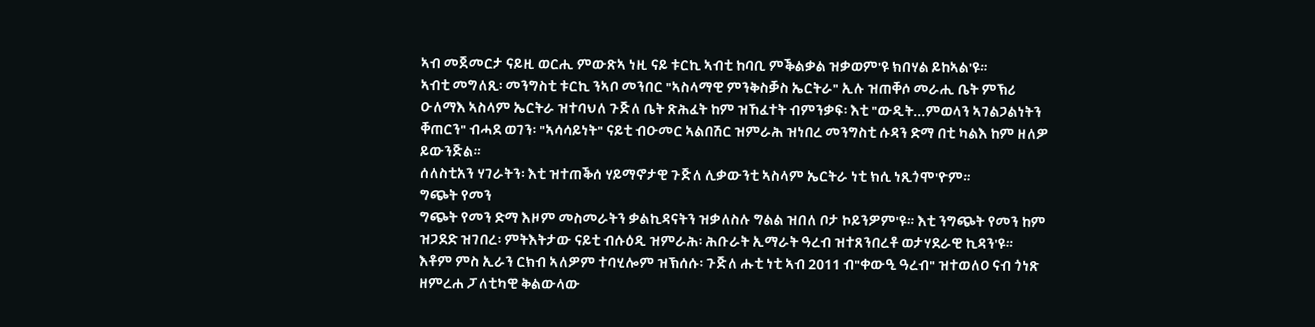ኣብ መጀመርታ ናይዚ ወርሒ ምውጽኣ ነዚ ናይ ቱርኪ ኣብቲ ከባቢ ምቕልቃል ዝቃወም'ዩ ክበሃል ይከኣል'ዩ።
ኣብቲ መግለጺ፡ መንግስቲ ቱርኪ ንኣቦ መንበር "ኣስላማዊ ምንቅስቓስ ኤርትራ" ኢሉ ዝጠቐሶ መራሒ ቤት ምኽሪ ዑለማእ ኣስላም ኤርትራ ዝተባህለ ጉጅለ ቤት ጽሕፈት ከም ዝኸፈተት ብምንቃፍ፡ እቲ "ውዲት...ምወላን ኣገልጋልነትን ቐጠርን" ብሓደ ወገን፡ "ኣሳሳይነት" ናይቲ ብዑመር ኣልበሽር ዝምራሕ ዝነበረ መንግስቲ ሱዳን ድማ በቲ ካልእ ከም ዘለዎ ይውንጅል።
ሰለስቲአን ሃገራትን፡ እቲ ዝተጠቕሰ ሃይማኖታዊ ጉጅለ ሊቃውንቲ ኣስላም ኤርትራ ነቲ ክሲ ነጺጎሞ'ዮም።
ግጭት የመን
ግጭት የመን ድማ እዞም መስመራትን ቃልኪዳናትን ዝቃለስሉ ግልል ዝበለ ቦታ ኮይንዎም'ዩ። እቲ ንግጭት የመን ከም ዝጋደድ ዝገበረ፡ ምትእትታው ናይቲ ብሱዕዲ ዝምራሕ፡ ሕቡራት ኢማራት ዓረብ ዝተጸንበረቶ ወታሃደራዊ ኪዳን'ዩ።
እቶም ምስ ኢራን ርክብ ኣለዎም ተባሂሎም ዝኽሰሱ፡ ጉጅለ ሑቲ ነቲ ኣብ 2011 ብ"ቀውዒ ዓረብ" ዝተወለዐ ናብ ጎነጽ ዘምረሐ ፓለቲካዊ ቅልውላው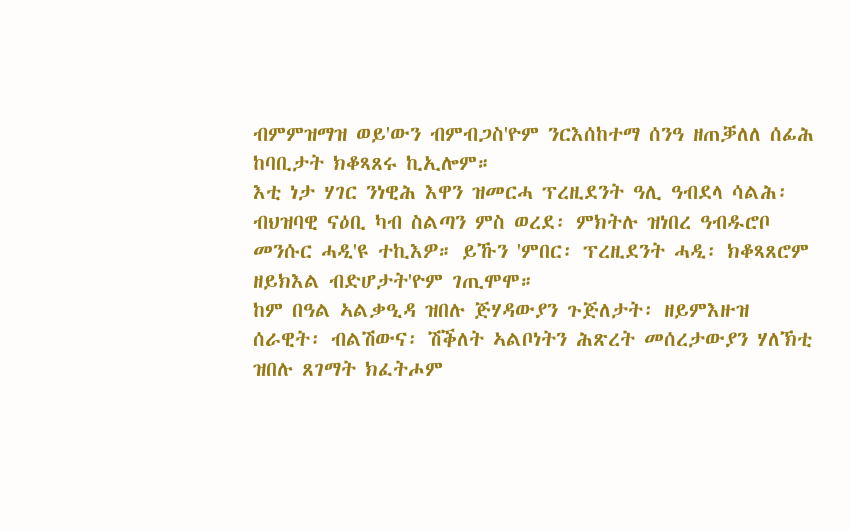ብምምዝማዝ ወይ'ውን ብምብጋስ'ዮም ንርእሰከተማ ሰንዓ ዘጠቓለለ ሰፊሕ ከባቢታት ክቆጻጸሩ ኪኢሎም።
እቲ ነታ ሃገር ንነዊሕ እዋን ዝመርሓ ፕረዚደንት ዓሊ ዓብደላ ሳልሕ፡ ብህዝባዊ ናዕቢ ካብ ስልጣን ምስ ወረደ፡ ምክትሉ ዝነበረ ዓብዱሮቦ መንሱር ሓዲ'ዩ ተኪእዎ። ይኹን 'ምበር፡ ፕረዚደንት ሓዲ፡ ክቆጻጸሮም ዘይክእል ብድሆታት'ዮም ገጢሞሞ።
ከም በዓል ኣልቃዒዳ ዝበሉ ጅሃዳውያን ጉጅለታት፡ ዘይምእዙዝ ሰራዊት፡ ብልሽውና፡ ሽቕለት ኣልቦነትን ሕጽረት መሰረታውያን ሃለኽቲ ዝበሉ ጸገማት ክፈትሖም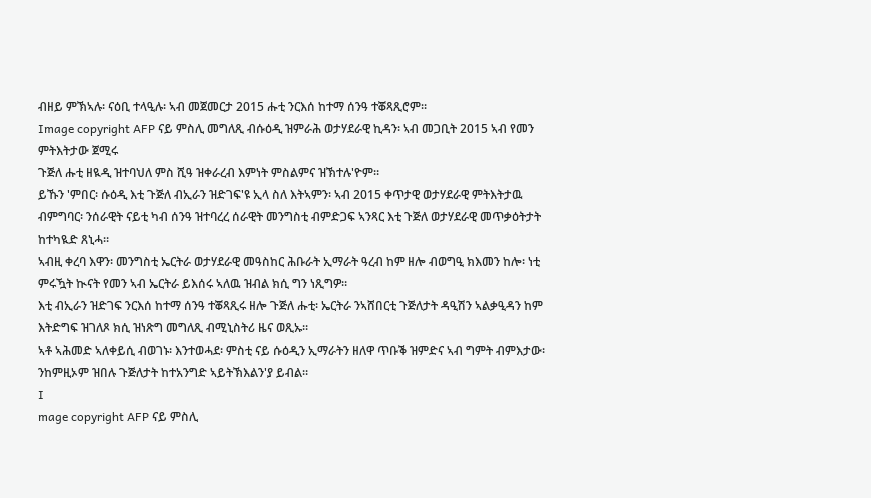ብዘይ ምኽኣሉ፡ ናዕቢ ተላዒሉ፡ ኣብ መጀመርታ 2015 ሑቲ ንርእሰ ከተማ ሰንዓ ተቖጻጺሮም።
Image copyright AFP ናይ ምስሊ መግለጺ ብሱዕዲ ዝምራሕ ወታሃደራዊ ኪዳን፡ ኣብ መጋቢት 2015 ኣብ የመን ምትእትታው ጀሚሩ
ጉጅለ ሑቲ ዘዪዲ ዝተባህለ ምስ ሺዓ ዝቀራረብ እምነት ምስልምና ዝኽተሉ'ዮም።
ይኹን 'ምበር፡ ሱዕዲ እቲ ጉጅለ ብኢራን ዝድገፍ'ዩ ኢላ ስለ እትኣምን፡ ኣብ 2015 ቀጥታዊ ወታሃደራዊ ምትእትታዉ ብምግባር፡ ንሰራዊት ናይቲ ካብ ሰንዓ ዝተባረረ ሰራዊት መንግስቲ ብምድጋፍ ኣንጻር እቲ ጉጅለ ወታሃደራዊ መጥቃዕትታት ከተካዪድ ጸኒሓ።
ኣብዚ ቀረባ እዋን፡ መንግስቲ ኤርትራ ወታሃደራዊ መዓስከር ሕቡራት ኢማራት ዓረብ ከም ዘሎ ብወግዒ ክእመን ከሎ፡ ነቲ ምሩዃት ኲናት የመን ኣብ ኤርትራ ይእሰሩ ኣለዉ ዝብል ክሲ ግን ነጺግዎ።
እቲ ብኢራን ዝድገፍ ንርእሰ ከተማ ሰንዓ ተቖጻጺሩ ዘሎ ጉጅለ ሑቲ፡ ኤርትራ ንኣሸበርቲ ጉጅለታት ዳዒሽን ኣልቃዒዳን ከም እትድግፍ ዝገለጾ ክሲ ዝነጽግ መግለጺ ብሚኒስትሪ ዜና ወጺኡ።
ኣቶ ኣሕመድ ኣለቀይሲ ብወገኑ፡ እንተወሓደ፡ ምስቲ ናይ ሱዕዲን ኢማራትን ዘለዋ ጥቡቕ ዝምድና ኣብ ግምት ብምእታው፡ ንከምዚኦም ዝበሉ ጉጅለታት ከተአንግድ ኣይትኽእልን'ያ ይብል።
I
mage copyright AFP ናይ ምስሊ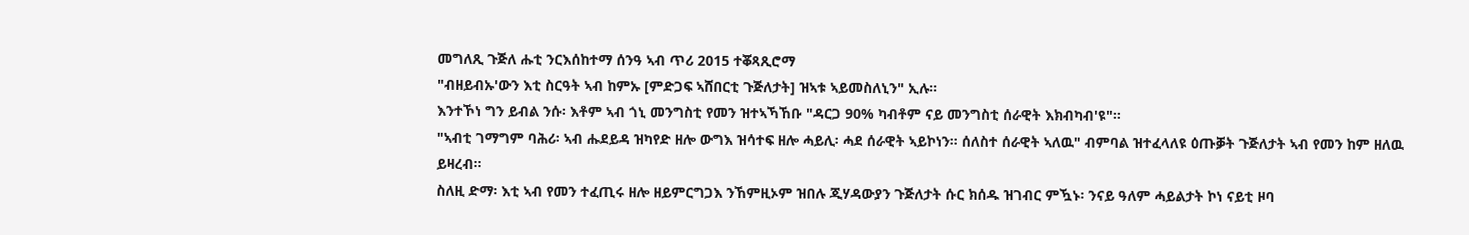መግለጺ ጉጅለ ሑቲ ንርእሰከተማ ሰንዓ ኣብ ጥሪ 2015 ተቖጻጺሮማ
"ብዘይብኡ'ውን እቲ ስርዓት ኣብ ከምኡ [ምድጋፍ ኣሸበርቲ ጉጅለታት] ዝኣቱ ኣይመስለኒን" ኢሉ።
እንተኾነ ግን ይብል ንሱ፡ እቶም ኣብ ጎኒ መንግስቲ የመን ዝተኣኻኸቡ "ዳርጋ 90% ካብቶም ናይ መንግስቲ ሰራዊት እክብካብ'ዩ"።
"ኣብቲ ገማግም ባሕሪ፡ ኣብ ሑደይዳ ዝካየድ ዘሎ ውግእ ዝሳተፍ ዘሎ ሓይሊ፡ ሓደ ሰራዊት ኣይኮነን። ሰለስተ ሰራዊት ኣለዉ" ብምባል ዝተፈላለዩ ዕጡቓት ጉጅለታት ኣብ የመን ከም ዘለዉ ይዛረብ።
ስለዚ ድማ፡ እቲ ኣብ የመን ተፈጢሩ ዘሎ ዘይምርግጋእ ንኸምዚኦም ዝበሉ ጂሃዳውያን ጉጅለታት ሱር ክሰዱ ዝገብር ምዃኑ፡ ንናይ ዓለም ሓይልታት ኮነ ናይቲ ዞባ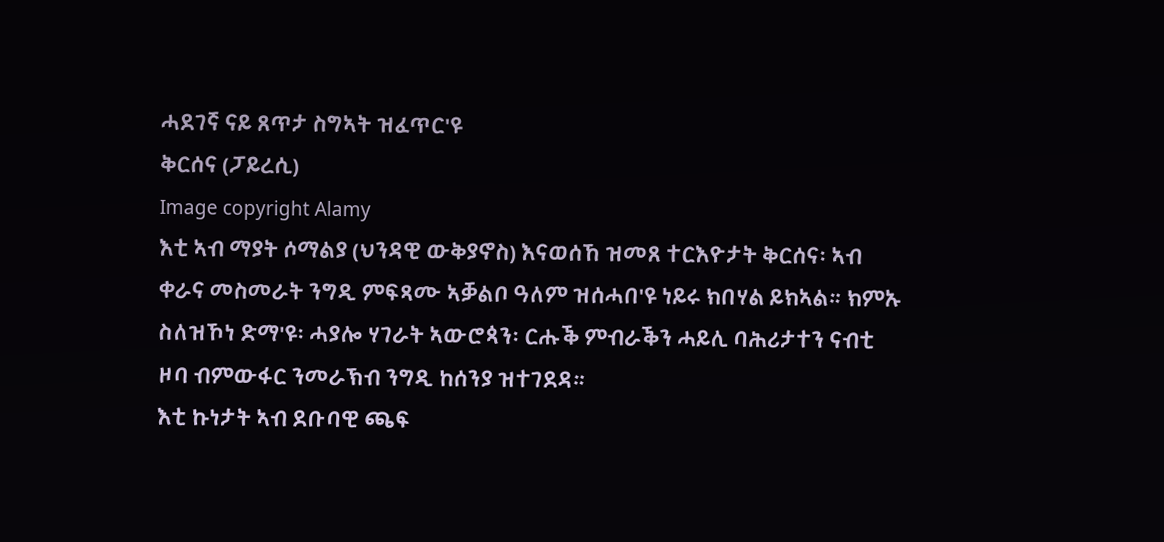ሓደገኛ ናይ ጸጥታ ስግኣት ዝፈጥር'ዩ
ቅርሰና (ፓይረሲ)
Image copyright Alamy
እቲ ኣብ ማያት ሶማልያ (ህንዳዊ ውቅያኖስ) እናወሰኸ ዝመጸ ተርእዮታት ቅርሰና፡ ኣብ ቀራና መስመራት ንግዲ ምፍጻሙ ኣቓልቦ ዓለም ዝሰሓበ'ዩ ነይሩ ክበሃል ይክኣል። ክምኡ ስለዝኾነ ድማ'ዩ፡ ሓያሎ ሃገራት ኣውሮጳን፡ ርሑቕ ምብራቕን ሓይሊ ባሕሪታተን ናብቲ ዞባ ብምውፋር ንመራኽብ ንግዲ ከሰንያ ዝተገደዳ።
እቲ ኩነታት ኣብ ደቡባዊ ጫፍ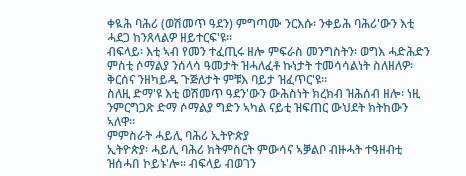ቀዪሕ ባሕሪ (ወሽመጥ ዓደን) ምግጣሙ ንርእሱ፡ ንቀይሕ ባሕሪ'ውን እቲ ሓደጋ ከንጸላልዎ ዘይተርፍ'ዩ።
ብፍላይ፡ እቲ ኣብ የመን ተፈጢሩ ዘሎ ምፍራስ መንግስትን፡ ወግእ ሓድሕድን ምስቲ ሶማልያ ንሰላሳ ዓመታት ዝሓለፈቶ ኩነታት ተመሳሳልነት ስለዘለዎ፡ ቅርሰና ንዘካይዱ ጉጅለታት ምቹእ ባይታ ዝፈጥር'ዩ።
ስለዚ ድማ'ዩ እቲ ወሽመጥ ዓደን'ውን ውሕስነት ክረክብ ዝሕሰብ ዘሎ፡ ነዚ ንምርግጋጽ ድማ ሶማልያ ግድን ኣካል ናይቲ ዝፍጠር ውህደት ክትከውን ኣለዋ።
ምምስራት ሓይሊ ባሕሪ ኢትዮጵያ
ኢትዮጵያ፡ ሓይሊ ባሕሪ ክትምስርት ምውሳና ኣቓልቦ ብዙሓት ተዓዘብቲ ዝሰሓበ ኮይኑ'ሎ። ብፍላይ ብወገን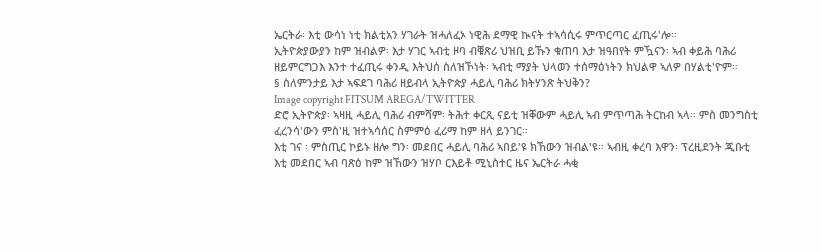ኤርትራ፡ እቲ ውሳነ ነቲ ክልቲአን ሃገራት ዝሓለፈኦ ነዊሕ ደማዊ ኲናት ተኣሳሲሩ ምጥርጣር ፈጢሩ'ሎ።
ኢትዮጵያውያን ከም ዝብልዎ፡ እታ ሃገር ኣብቲ ዞባ ብቑጽሪ ህዝቢ ይኹን ቁጠባ እታ ዝዓበየት ምዃናን፡ ኣብ ቀይሕ ባሕሪ ዘይምርግጋእ እንተ ተፈጢሩ ቀንዲ እትህሰ ስለዝኾነት፡ ኣብቲ ማያት ህላወን ተሰማዕነትን ክህልዋ ኣለዎ በሃልቲ'ዮም።
§ ስለምንታይ እታ ኣፍደገ ባሕሪ ዘይብላ ኢትዮጵያ ሓይሊ ባሕሪ ክትሃንጽ ትህቅን?
Image copyright FITSUM AREGA/TWITTER
ድሮ ኢትዮጵያ፡ ኣዛዚ ሓይሊ ባሕሪ ብምሻም፡ ትሕተ ቀርጺ ናይቲ ዝቐውም ሓይሊ ኣብ ምጥጣሕ ትርከብ ኣላ። ምስ መንግስቲ ፈረንሳ'ውን ምስ'ዚ ዝተኣሳሰር ስምምዕ ፈሪማ ከም ዘላ ይንገር።
እቲ ገና ፡ ምስጢር ኮይኑ ዘሎ ግን፡ መደበር ሓይሊ ባሕሪ ኣበይ'ዩ ክኸውን ዝብል'ዩ። ኣብዚ ቀረባ እዋን፡ ፕረዚደንት ጂቡቲ እቲ መደበር ኣብ ባጽዕ ከም ዝኸውን ዝሃቦ ርእይቶ ሚኒስተር ዜና ኤርትራ ሓቂ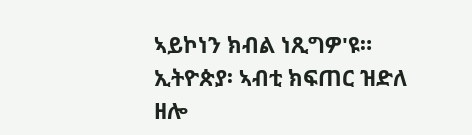ኣይኮነን ክብል ነጺግዎ'ዩ።
ኢትዮጵያ፡ ኣብቲ ክፍጠር ዝድለ ዘሎ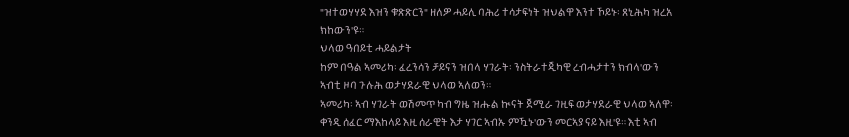"ዝተወሃሃደ እዝን ቁጽጽርን" ዘለዎ ሓይሊ ባሕሪ ተሳታፍነት ዝህልዋ እንተ ኾይኑ፡ ጸኒሕካ ዝረአ ክከውን'ዩ።
ህላወ ዓበይቲ ሓይልታት
ከም በዓል ኣመሪካ፡ ፈረንሳን ቻይናን ዝበላ ሃገራት፡ ንስትራተጂካዊ ረብሓታተን ክብላ'ውን ኣብቲ ዞባ ጉሉሕ ወታሃደራዊ ህላወ ኣለወን።
ኣመሪካ፡ ኣብ ሃገራት ወሽመጥ ካብ ግዜ ዝሑል ኲናት ጀሚራ ገዚፍ ወታሃደራዊ ህላወ ኣለዋ፡ ቀንዲ ሰፈር ማእከላይ እዚ ሰራዊት እታ ሃገር ኣብኡ ምዃኑ'ውን መርኣያ ናይ እዚ'ዩ። እቲ ኣብ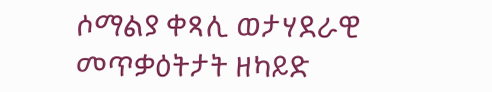ሶማልያ ቀጻሊ ወታሃደራዊ መጥቃዕትታት ዘካይድ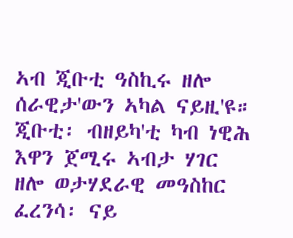ኣብ ጂቡቲ ዓስኪሩ ዘሎ ሰራዊታ'ውን ኣካል ናይዚ'ዩ።
ጂቡቲ፡ ብዘይካ'ቲ ካብ ነዊሕ እዋን ጀሚሩ ኣብታ ሃገር ዘሎ ወታሃደራዊ መዓስከር ፈረንሳ፡ ናይ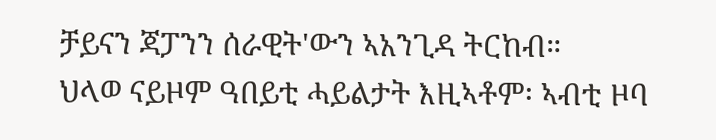ቻይናን ጃፓንን ሰራዊት'ውን ኣአንጊዳ ትርከብ።
ህላወ ናይዞም ዓበይቲ ሓይልታት እዚኣቶም፡ ኣብቲ ዞባ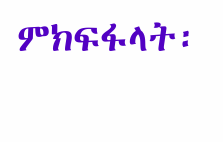ምክፍፋላት፡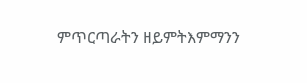ምጥርጣራትን ዘይምትእምማንን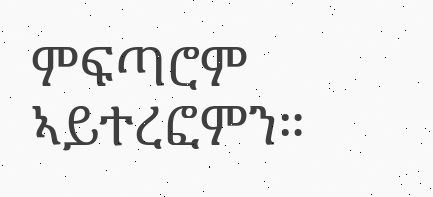ምፍጣሮም ኣይተረፎምን።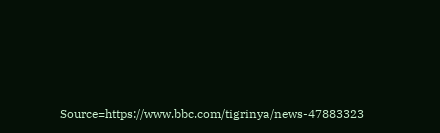Source=https://www.bbc.com/tigrinya/news-47883323